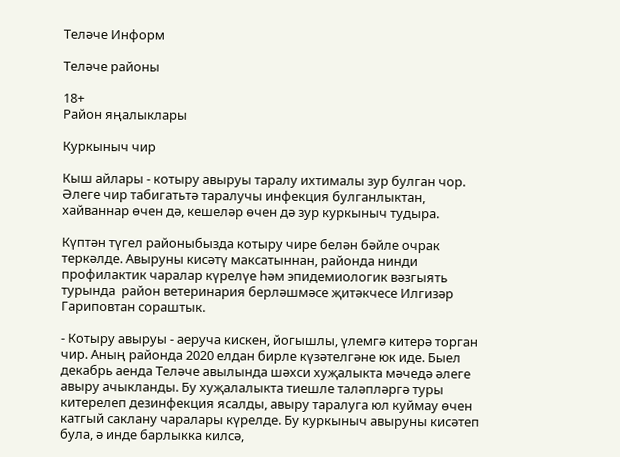Теләче Информ

Теләче районы

18+
Район яңалыклары

Куркыныч чир

Кыш айлары - котыру авыруы таралу ихтималы зур булган чор. Әлеге чир табигатьтә таралучы инфекция булганлыктан, хайваннар өчен дә, кешеләр өчен дә зур куркыныч тудыра.

Күптән түгел районыбызда котыру чире белән бәйле очрак теркәлде. Авыруны кисәтү максатыннан, районда нинди профилактик чаралар күрелүе һәм эпидемиологик вәзгыять турында  район ветеринария берләшмәсе җитәкчесе Илгизәр Гариповтан сораштык.

- Котыру авыруы - аеруча кискен, йогышлы, үлемгә китерә торган чир. Аның районда 2020 елдан бирле күзәтелгәне юк иде. Быел декабрь аенда Теләче авылында шәхси хуҗалыкта мәчедә әлеге авыру ачыкланды. Бу хуҗалалыкта тиешле таләпләргә туры китерелеп дезинфекция ясалды, авыру таралуга юл куймау өчен катгый саклану чаралары күрелде. Бу куркыныч авыруны кисәтеп була, ә инде барлыкка килсә,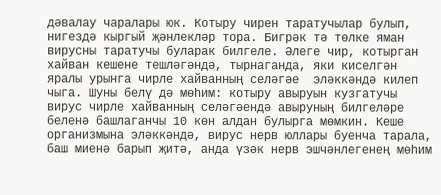дәвалау чаралары юк. Котыру чирен таратучылар булып, нигездә кыргый җәнлекләр тора. Бигрәк тә төлке яман вирусны таратучы буларак билгеле. Әлеге чир, котырган хайван кешене тешләгәндә, тырнаганда, яки киселгән яралы урынга чирле хайванның селәгәе  эләккәндә килеп чыга. Шуны белү дә мөһим: котыру авыруын кузгатучы вирус чирле хайванның селәгәендә авыруның билгеләре беленә башлаганчы 10 көн алдан булырга мөмкин. Кеше организмына эләккәндә, вирус нерв юллары буенча тарала, баш миенә барып җитә, анда үзәк нерв эшчәнлегенең мөһим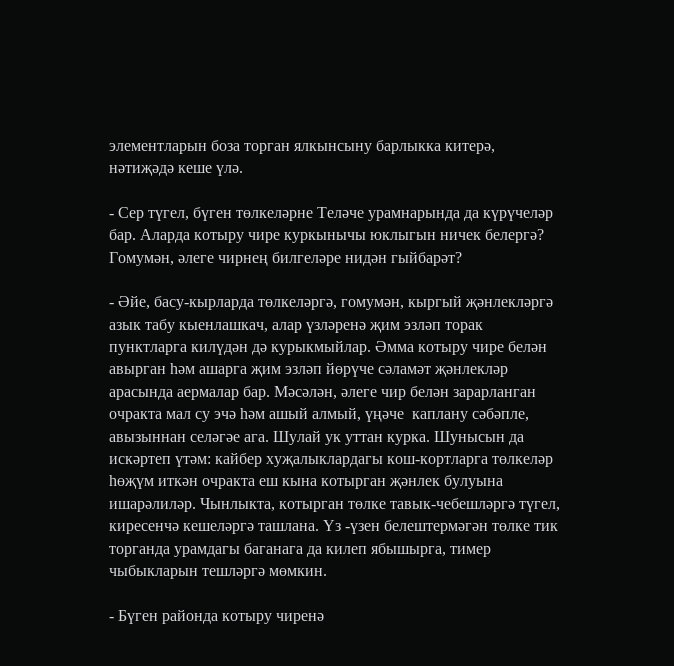элементларын боза торган ялкынсыну барлыкка китерә, нәтиҗәдә кеше үлә.

- Сер түгел, бүген төлкеләрне Теләче урамнарында да күрүчеләр бар. Аларда котыру чире куркынычы юклыгын ничек белергә? Гомумән, әлеге чирнең билгеләре нидән гыйбарәт?

- Әйе, басу-кырларда төлкеләргә, гомумән, кыргый җәнлекләргә азык табу кыенлашкач, алар үзләренә җим эзләп торак пунктларга килүдән дә курыкмыйлар. Әмма котыру чире белән авырган һәм ашарга җим эзләп йөрүче сәламәт җәнлекләр арасында аермалар бар. Мәсәлән, әлеге чир белән зарарланган очракта мал су эчә һәм ашый алмый, үңәче  каплану сәбәпле, авызыннан селәгәе ага. Шулай ук уттан курка. Шунысын да искәртеп үтәм: кайбер хуҗалыклардагы кош-кортларга төлкеләр һөҗүм иткән очракта еш кына котырган җәнлек булуына ишарәлиләр. Чынлыкта, котырган төлке тавык-чебешләргә түгел, киресенчә кешеләргә ташлана. Үз -үзен белештермәгән төлке тик торганда урамдагы баганага да килеп ябышырга, тимер чыбыкларын тешләргә мөмкин.

- Бүген районда котыру чиренә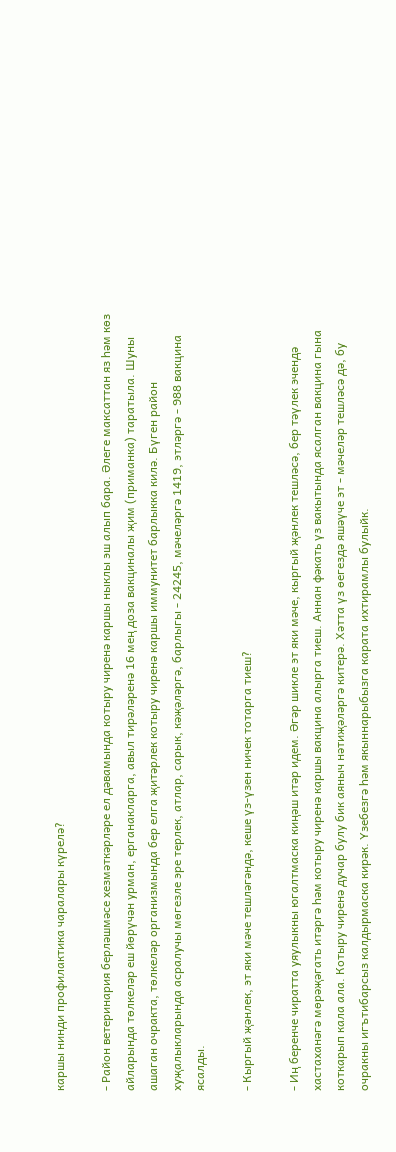каршы нинди профилактика чаралары күрелә?

- Район ветеринария берләшмәсе хезмәткәрләре ел дәвамында котыру чиренә каршы ныклы эш алып бара. Әлеге максаттан яз һәм көз айларында төлкеләр еш йөрүчән урман, ерганакларга, авыл тирәләренә 16 мең доза вакциналы җим (приманка) таратыла. Шуны ашаган очракта, төлкеләр организмында бер елга җитәрлек котыру чиренә каршы иммунитет барлыкка килә. Бүген район хуҗалыкларында асралучы мөгезле эре терлек, атлар, сарык, кәҗәләргә, барлыгы - 24245, мәчеләргә 1419, этләргә - 988 вакцина ясалды.

- Кыргый җәнлек, эт яки мәче тешләгәндә, кеше үз-үзен ничек тотарга тиеш?

- Иң беренче чиратта уяулыкны югалтмаска киңәш итәр идем. Әгәр шикле эт яки мәче, кыргый җәнлек тешләсә, бер тәүлек эчендә хастаханәгә мөрәҗәгать итәргә һәм котыру чиренә каршы вакцина алырга тиеш. Аннан фәкать үз вакытында ясалган вакцина гына коткарып кала ала. Котыру чиренә дучар булу бик аяныч нәтиҗәләргә китерә. Хәтта үз өегездә яшәүче эт - мәчеләр тешләсә дә, бу очракны игътибарсыз калдырмаска кирәк. Үзебезгә һәм якыннарыбызга карата ихтирамлы булыйк.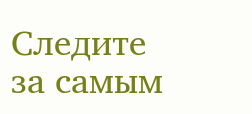Следите за самым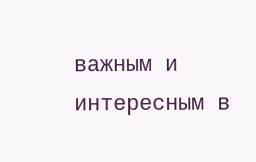важным и интересным в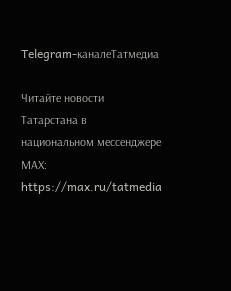Telegram-каналеТатмедиа

Читайте новости Татарстана в национальном мессенджере MАХ: https://max.ru/tatmedia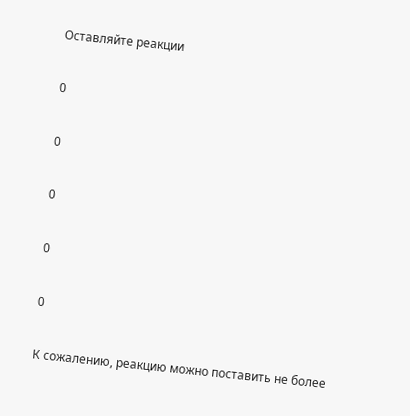Оставляйте реакции

0

0

0

0

0

К сожалению, реакцию можно поставить не более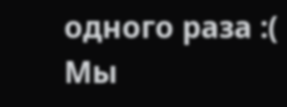одного раза :(
Мы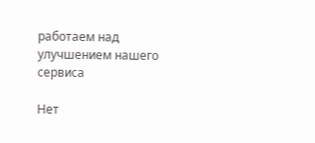работаем над улучшением нашего сервиса

Нет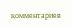комментариев